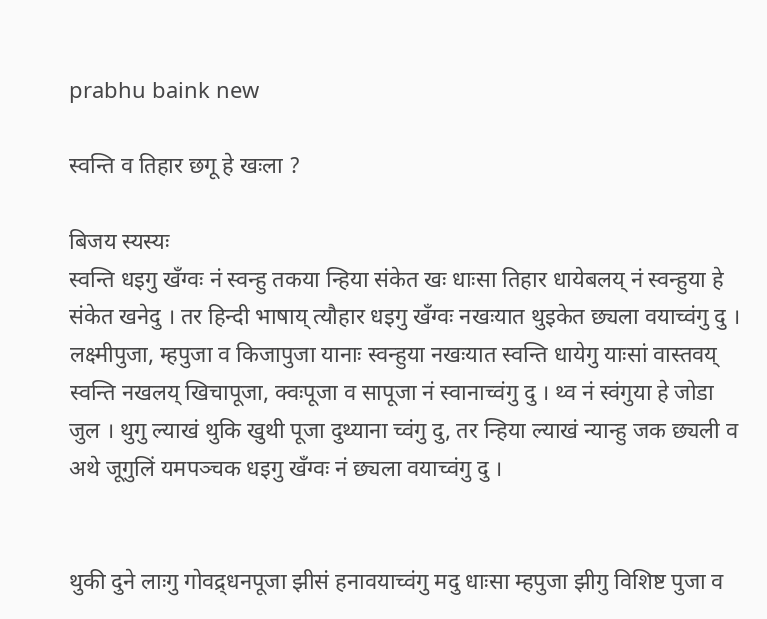prabhu baink new

स्वन्ति व तिहार छगू हे खःला ?

बिजय स्यस्यः
स्वन्ति धइगु खँग्वः नं स्वन्हु तकया न्हिया संकेत खः धाःसा तिहार धायेबलय् नं स्वन्हुया हे संकेत खनेदु । तर हिन्दी भाषाय् त्यौहार धइगु खँग्वः नखःयात थुइकेत छ्यला वयाच्वंगु दु । लक्ष्मीपुजा, म्हपुजा व किजापुजा यानाः स्वन्हुया नखःयात स्वन्ति धायेगु याःसां वास्तवय् स्वन्ति नखलय् खिचापूजा, क्वःपूजा व सापूजा नं स्वानाच्वंगु दु । थ्व नं स्वंगुया हे जोडा जुल । थुगु ल्याखं थुकि खुथी पूजा दुथ्याना च्वंगु दु, तर न्हिया ल्याखं न्यान्हु जक छ्यली व अथे जूगुलिं यमपञ्चक धइगु खँग्वः नं छ्यला वयाच्वंगु दु ।


थुकी दुने लाःगु गोवद्र्धनपूजा झीसं हनावयाच्वंगु मदु धाःसा म्हपुजा झीगु विशिष्ट पुजा व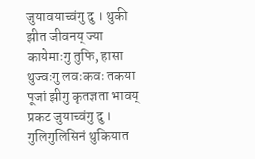जुयावयाच्वंगु दु । थुकी झीत जीवनय् ज्या कायेमाःगु तुफि, हासा थुज्वःगु लवःकवः तकया पूजां झीगु कृतज्ञता भावय् प्रकट जुयाच्वंगु दु । गुलिगुलिसिनं थुकियात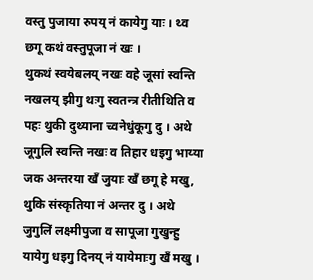वस्तु पुजाया रुपय् नं कायेगु याः । थ्व छगू कथं वस्तुपूजा नं खः ।
थुकथं स्वयेबलय् नखः वहे जूसां स्वन्ति नखलय् झीगु थःगु स्वतन्त्र रीतीथिति व पहः थुकी दुथ्याना च्वनेधुंकूगु दु । अथे जूगुलि स्वन्ति नखः व तिहार धइगु भाय्या जक अन्तरया खँ जुयाः खँ छगू हे मखु, थुकि संस्कृतिया नं अन्तर दु । अथे जुगुलिं लक्ष्मीपुजा व सापूजा गुखुन्हु यायेगु धइगु दिनय् नं यायेमाःगु खँ मखु ।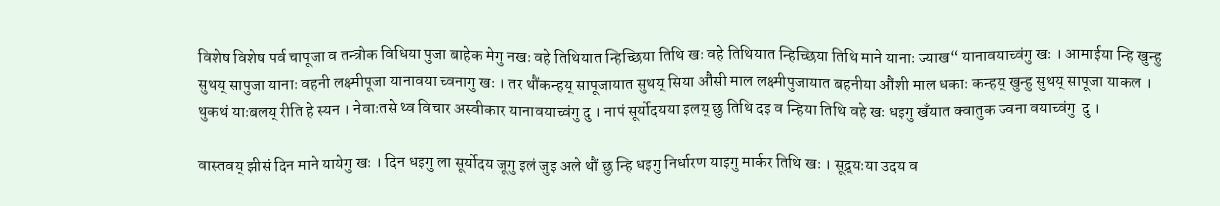विशेष विशेष पर्व चापूजा व तन्त्रोक विधिया पुजा बाहेक मेगु नखः वहे तिथियात न्हिच्छिया तिथि खः वहे तिथियात न्हिच्छिया तिथि माने यानाः ज्याख“ यानावयाच्वंगु खः । आमाईया न्हि खुन्हु सुथय् सापुजा यानाः वहनी लक्ष्मीपूजा यानावया च्वनागु खः । तर थौंकन्हय् सापूजायात सुथय् सिया औंसी माल लक्ष्मीपुजायात बहनीया औंशी माल धकाः कन्हय् खुन्हु सुथय् सापूजा याकल । थुकथं याःबलय् रीति हे स्यन । नेवाःतसे थ्व विचार अस्वीकार यानावयाच्वंगु दु । नापं सूर्योदयया इलय् छु तिथि दइ व न्हिया तिथि वहे खः धइगु खँयात क्वातुक ज्वना वयाच्वंगु  दु ।

वास्तवय् झीसं दिन माने यायेगु खः । दिन धइगु ला सूर्योदय जूगु इलं जुइ अले थौं छु न्हि धइगु निर्धारण याइगु मार्कर तिथि खः । सूद्र्यःया उदय व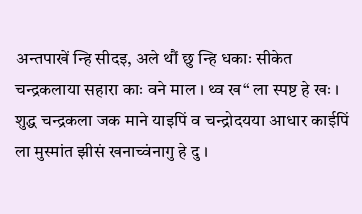अन्तपाखें न्हि सीदइ, अले थौं छु न्हि धकाः सीकेत चन्द्रकलाया सहारा काः वने माल । थ्व ख“ ला स्पष्ट हे खः । शुद्ध चन्द्रकला जक माने याइपिं व चन्द्रोदयया आधार काईपिं ला मुस्मांत झीसं खनाच्वंनागु हे दु ।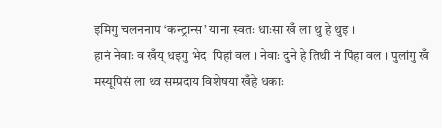इमिगु चलननाप ‘कन्ट्रान्स’ याना स्वतः धाःसा खँ ला थु हे थुइ ।
हानं नेवाः व खँय् धइगु भेद  पिहां वल । नेवाः दुने हे तिथी नं पिंहा वल । पुलांगु खँ मस्यूपिसं ला थ्व सम्प्रदाय विशेषया खँहे धकाः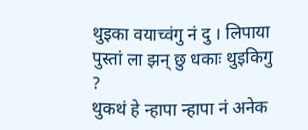थुइका वयाच्वंगु नं दु । लिपाया पुस्तां ला झन् छु धकाः थुइकिगु ?
थुकथं हे न्हापा न्हापा नं अनेक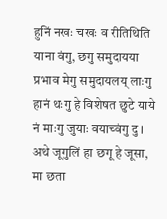हुनिं नखः चखः व रीतिथिति याना वंगु, छगु समुदायया प्रभाव मेगु समुदायलय् लाःगु हानं थःगु हे विशेषत छुटे याये नं माःगु जुयाः वयाच्वंगु दु । अथे जूगुलिं हा छगू हे जूसा, मा छता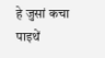हे जुसां कचा पाइथें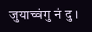जुयाच्वंगु नं दु ।